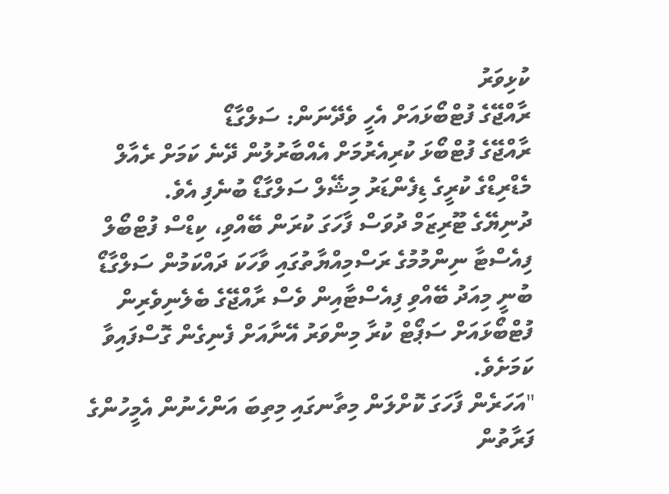ކުޅިވަރު
ރާއްޖޭގެ ފުޓްބޯޅައަށް އެހީ ވެދޭނަން: ސަލްގާޑޯ
ރާއްޖޭގެ ފުޓްބޯޅަ ކުރިއެރުމަށް އެއްބާރުލުން ދޭނެ ކަމަށް ރެއާލް މެޑްރިޑްގެ ކުރީގެ ޑިފެންޑަރު މިޝޭލް ސަލްގާޑޯ ބުނެފި އެވެ.
ދުނިޔޭގެ ޓޫރިޒަމް ދުވަސް ފާހަގަ ކުރަން ބޭއްވި، ކިޑްސް ފުޓްބޯލް ފިއެސްޓާ ނިންމުމުގެ ރަސްމިއްޔާތުގައި ވާހަކަ ދައްކަމުން ސަލްގާޑޯ ބުނީ މިއަދު ބޭއްވި ފިއެސްޓާއިން ވެސް ރާއްޖޭގެ ބެލެނިވެރިން ފުޓްބޯޅައަށް ސަޕޯޓް ކުރާ މިންވަރު އޭނާއަށް ފެނިގެން ގޮސްފައިވާ ކަމަށެވެ.
"އަހަރެން ފާހަގަ ކޮށްލަން މިތާނގައި މިތިބަ އަންހެނުން އެމީހުންގެ ފަރާތުން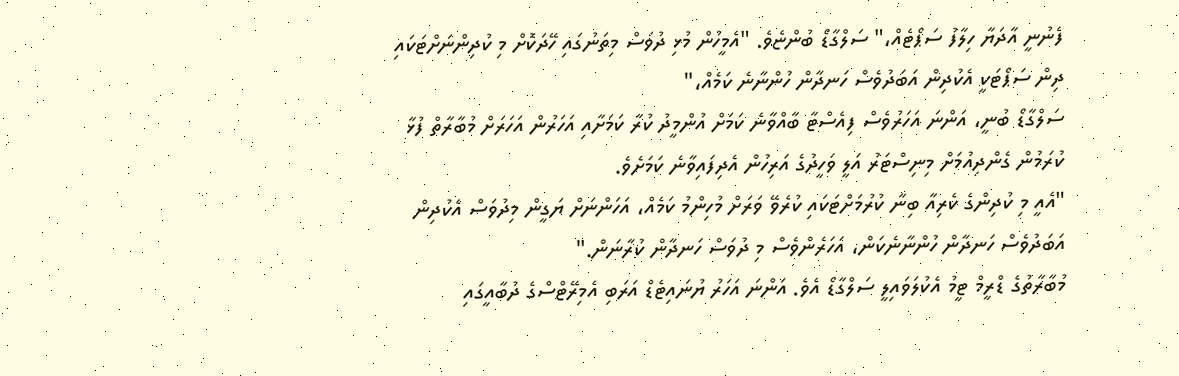ފެނުނީ އާދަޔާ ހިލާފު ސަޕޯޓެއް،" ސަލްގާޑޯ ބުންޏެވެ. "އެމީހުން މުޅި ދުވަސް މިތަނުގައި ހޭދަކޮށް މި ކުދިންނަށްޓަކައި ދިން ސަޕޯޓަކީ އެކުދިން އަބަދުވެސް ހަނދާން ހުންނާނެ ކަމެއް،"
ސަލްގާޑޯ ބުނީ، އަންނަ އަހަރުވެސް ފިއެސްޓާ ބާއްވާނެ ކަމަށް އުންމީދު ކުރާ ކަމަށާއި އަހަރުން އަހަރަށް މުބާރާތް ފުޅާ ކުރަމުން ގެންދިއުމަށް މިނިސްޓަރު އަލީ ވަހީދުގެ އަރިހުން އެދިފައިވާނެ ކަމަށެވެ.
"އެއީ މި ކުދިންގެ ކެރިއާ ބިނާ ކުރުމަށްޓަކައި ކުރެވޭ ވަރަށް މުހިންމު ކަމެއް، އަހަންނަށް ޔަގީން މިދުވަސް އެކުދިން އަބަދުވެސް ހަނދާން ހުންނާނެކަން، އަހަރެންވެސް މި ދުވަސް ހަނދާން ކުރާނަން."
މުބާރާތުގެ ޑްރީމް ޓީމު އެކުލަވައިލީ ސަލްގާޑޯ އެވެ. އަންނަ އަހަރު ޔުނައިޓެޑް އަރަބި އެމިރޭޓްސްގެ ދުބާއީގައި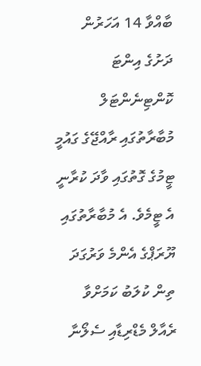ބާއްވާ 14 އަހަރުން ދަށުގެ އިންޓަ ކޮންޓިނެންޓަލް މުބާރާތުގައި ރާއްޖޭގެ ގައުމީ ޓީމުގެ ގޮތުގައި ވާދަ ކުރާނީ އެ ޓީމެވެ. އެ މުބާރާތުގައި ޔޫރަޕްގެ އެންމެ ވަރުގަދަ ތިން ކުލަބު ކަމަށްވާ ރެއާލް މެޑްރިޑާއި ސެލޯނާ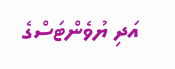އަދި ޔުވެންޓަސްގެ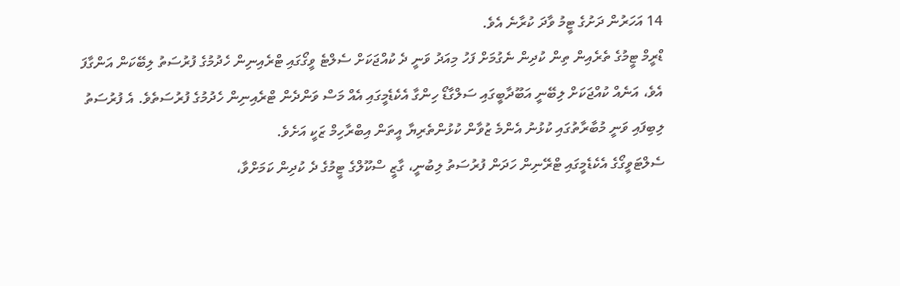14 އަހަރުން ދަށުގެ ޓީމު ވާދަ ކުރާނެ އެވެ.
ޑްރީމް ޓީމުގެ ތެރެއިން ތިން ކުދިން ނެގުމަށް ފަހު މިއަދު ވަނީ ދެ ކުއްޖަކަށް ސެލްޓެ ވީގޯގައި ޓްރެއިނިން ހެދުމުގެ ފުރުސަތު ލިބޭކަން އަންގާފަ އެވެ، އަނެއް ކުއްޖަކަށް ލިބޭނީ އަބޫދާބީގައި ސަލްގާޑޯ ހިންގާ އެކެޑެމީގައި އެއް މަސް ވަންދެން ޓްރެއިނިން ހެދުމުގެ ފުރުސަތެވެ. އެ ފުރުސަތު ލިބިފައި ވަނީ މުބާރާތުގައި ކުޅުނު އެންމެ ޒުވާން ކުޅުންތެރިޔާ އީތަން އިބްރާހިމް ޒަކީ އަށެވެ.
ސެލްޓަވީގޯގެ އެކެޑެމީގައި ޓްރޭނިން ހަދަން ފުރުސަތު ލިބުނީ، ގާޒީ ސްކޫލްގެ ޓީމުގެ ދެ ކުދިން ކަމަށްވާ،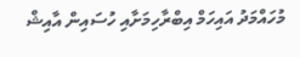މުހައްމަދު އައިހަމް އިބްރާހިމަށާއި ހުސައިން އާއިޝް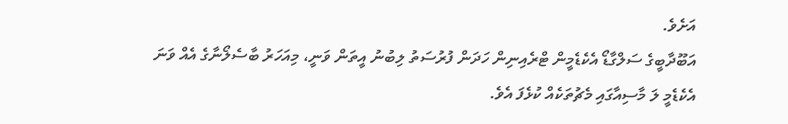އަށެވެ.
އަބޫދާބީގެ ސަލްގާޑޯ އެކެޑެމީން ޓްރެއިނިން ހަދަން ފުރުސަތު ލިބުނު އީތަން ވަނީ، މިއަހަރު ބާސެލޯނާގެ އެއް ވަނަ އެކެޑެމީ ލަ މާސިއާގައި މެޗުތަކެއް ކުޅެފަ އެވެ.